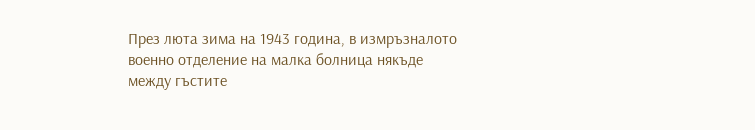През люта зима на 1943 година, в измръзналото военно отделение на малка болница някъде между гъстите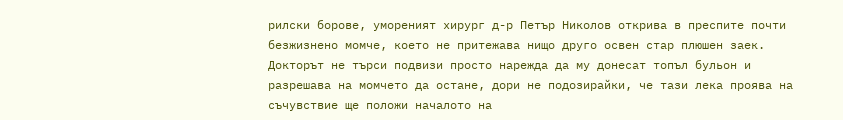рилски борове, умореният хирург д-р Петър Николов открива в преспите почти безжизнено момче, което не притежава нищо друго освен стар плюшен заек. Докторът не търси подвизи просто нарежда да му донесат топъл бульон и разрешава на момчето да остане, дори не подозирайки, че тази лека проява на съчувствие ще положи началото на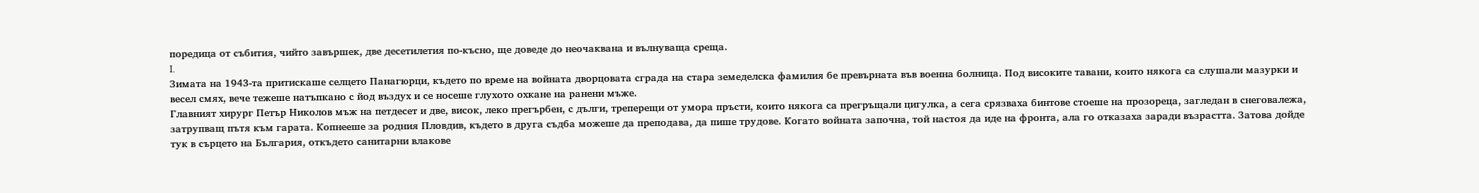поредица от събития, чийто завършек, две десетилетия по-късно, ще доведе до неочаквана и вълнуваща среща.
I.
Зимата на 1943-та притискаше селцето Панагюрци, където по време на войната дворцовата сграда на стара земеделска фамилия бе превърната във военна болница. Под високите тавани, които някога са слушали мазурки и весел смях, вече тежеше натъпкано с йод въздух и се носеше глухото охкане на ранени мъже.
Главният хирург Петър Николов мъж на петдесет и две, висок, леко прегърбен, с дълги, треперещи от умора пръсти, които някога са прегръщали цигулка, а сега срязваха бинтове стоеше на прозореца, загледан в снеговалежа, затрупващ пътя към гарата. Копнееше за родния Пловдив, където в друга съдба можеше да преподава, да пише трудове. Когато войната започна, той настоя да иде на фронта, ала го отказаха заради възрастта. Затова дойде тук в сърцето на България, откъдето санитарни влакове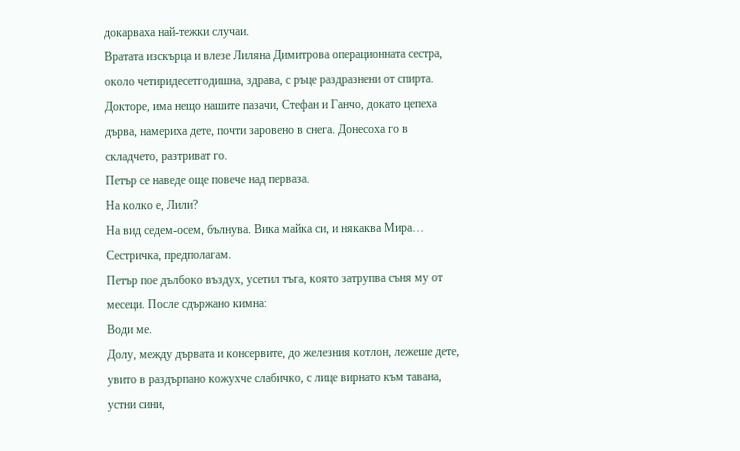докарваха най-тежки случаи.
Вратата изскърца и влезе Лиляна Димитрова операционната сестра, около четиридесетгодишна, здрава, с ръце раздразнени от спирта.
Докторе, има нещо нашите пазачи, Стефан и Ганчо, докато цепеха дърва, намериха дете, почти заровено в снега. Донесоха го в складчето, разтриват го.
Петър се наведе още повече над перваза.
На колко е, Лили?
На вид седем-осем, бълнува. Вика майка си, и някаква Мира… Сестричка, предполагам.
Петър пое дълбоко въздух, усетил тъга, която затрупва съня му от месеци. После сдържано кимна:
Води ме.
Долу, между дървата и консервите, до железния котлон, лежеше дете, увито в раздърпано кожухче слабичко, с лице вирнато към тавана, устни сини,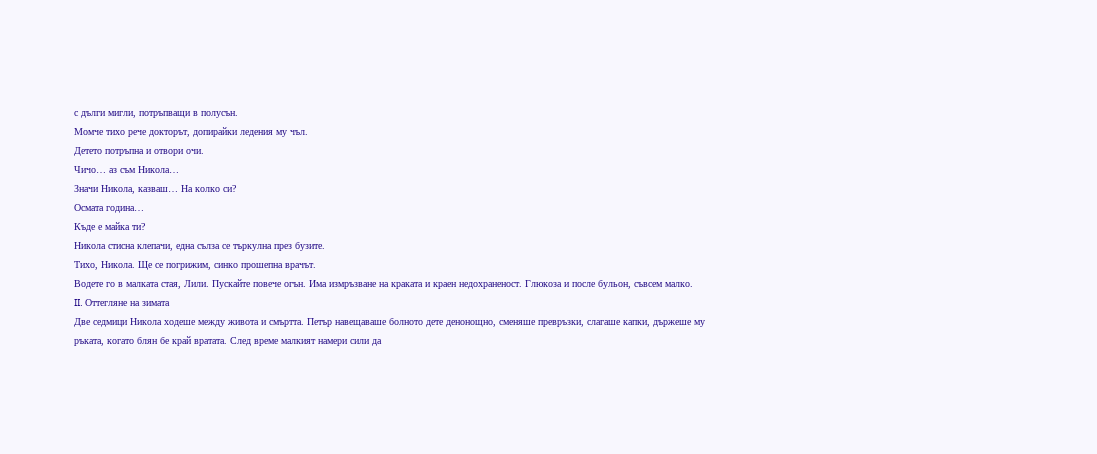с дълги мигли, потръпващи в полусън.
Момче тихо рече докторът, допирайки ледения му чъл.
Детето потръпна и отвори очи.
Чичо… аз съм Никола…
Значи Никола, казваш… На колко си?
Осмата година…
Къде е майка ти?
Никола стисна клепачи, една сълза се търкулна през бузите.
Тихо, Никола. Ще се погрижим, синко прошепна врачът.
Водете го в малката стая, Лили. Пускайте повече огън. Има измръзване на краката и краен недохраненост. Глюкоза и после бульон, съвсем малко.
II. Оттегляне на зимата
Две седмици Никола ходеше между живота и смъртта. Петър навещаваше болното дете денонощно, сменяше превръзки, слагаше капки, държеше му ръката, когато блян бе край вратата. След време малкият намери сили да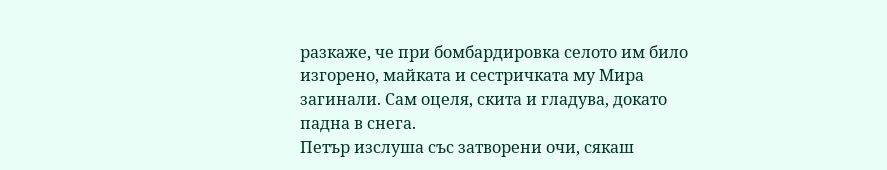разкаже, че при бомбардировка селото им било изгорено, майката и сестричката му Мира загинали. Сам оцеля, скита и гладува, докато падна в снега.
Петър изслуша със затворени очи, сякаш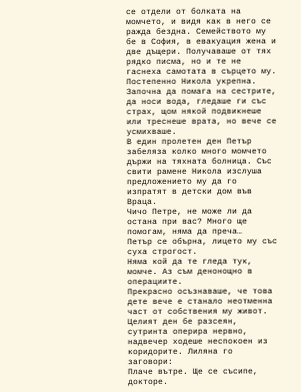се отдели от болката на момчето, и видя как в него се ражда бездна. Семейството му бе в София, в евакуация жена и две дъщери. Получаваше от тях рядко писма, но и те не гаснеха самотата в сърцето му.
Постепенно Никола укрепна. Започна да помага на сестрите, да носи вода, гледаше ги със страх, щом някой подвикнеше или треснеше врата, но вече се усмихваше.
В един пролетен ден Петър забеляза колко много момчето държи на тяхната болница. Със свити рамене Никола изслуша предложението му да го изпратят в детски дом във Враца.
Чичо Петре, не може ли да остана при вас? Много ще помогам, няма да преча…
Петър се обърна, лицето му със суха строгост.
Няма кой да те гледа тук, момче. Аз съм денонощно в операциите.
Прекрасно осъзнаваше, че това дете вече е станало неотменна част от собствения му живот.
Целият ден бе разсеян, сутринта оперира нервно, надвечер ходеше неспокоен из коридорите. Лиляна го заговори:
Плаче вътре. Ще се съсипе, докторе.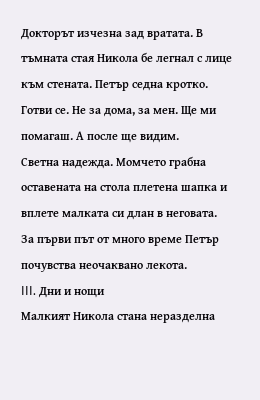Докторът изчезна зад вратата. В тъмната стая Никола бе легнал с лице към стената. Петър седна кротко.
Готви се. Не за дома, за мен. Ще ми помагаш. А после ще видим.
Светна надежда. Момчето грабна оставената на стола плетена шапка и вплете малката си длан в неговата. За първи път от много време Петър почувства неочаквано лекота.
III. Дни и нощи
Малкият Никола стана неразделна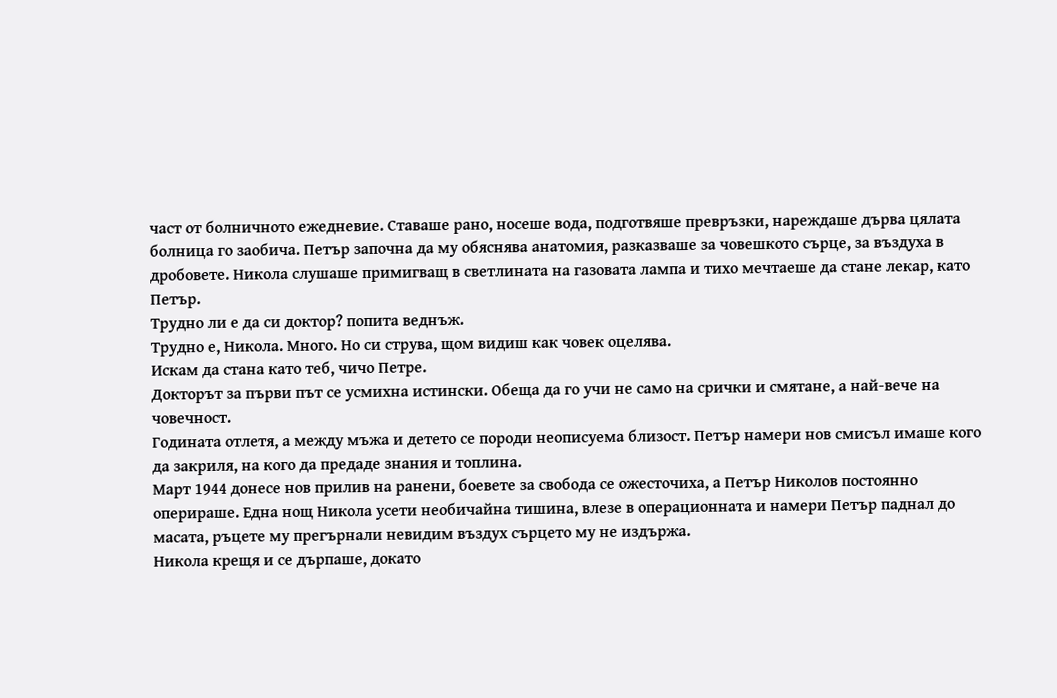част от болничното ежедневие. Ставаше рано, носеше вода, подготвяше превръзки, нареждаше дърва цялата болница го заобича. Петър започна да му обяснява анатомия, разказваше за човешкото сърце, за въздуха в дробовете. Никола слушаше примигващ в светлината на газовата лампа и тихо мечтаеше да стане лекар, като Петър.
Трудно ли е да си доктор? попита веднъж.
Трудно е, Никола. Много. Но си струва, щом видиш как човек оцелява.
Искам да стана като теб, чичо Петре.
Докторът за първи път се усмихна истински. Обеща да го учи не само на срички и смятане, а най-вече на човечност.
Годината отлетя, а между мъжа и детето се породи неописуема близост. Петър намери нов смисъл имаше кого да закриля, на кого да предаде знания и топлина.
Март 1944 донесе нов прилив на ранени, боевете за свобода се ожесточиха, а Петър Николов постоянно оперираше. Една нощ Никола усети необичайна тишина, влезе в операционната и намери Петър паднал до масата, ръцете му прегърнали невидим въздух сърцето му не издържа.
Никола крещя и се дърпаше, докато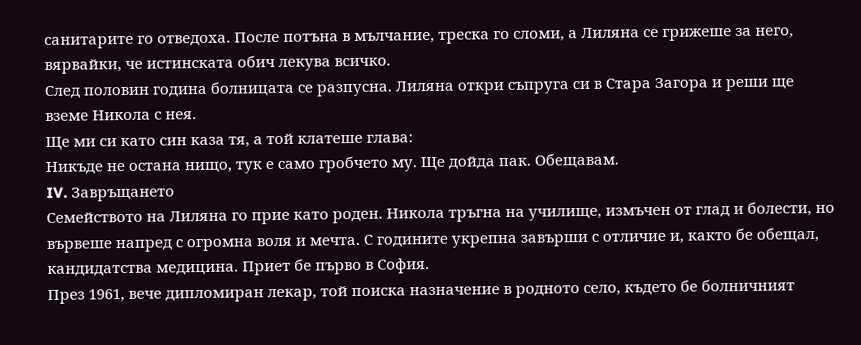санитарите го отведоха. После потъна в мълчание, треска го сломи, а Лиляна се грижеше за него, вярвайки, че истинската обич лекува всичко.
След половин година болницата се разпусна. Лиляна откри съпруга си в Стара Загора и реши ще вземе Никола с нея.
Ще ми си като син каза тя, а той клатеше глава:
Никъде не остана нищо, тук е само гробчето му. Ще дойда пак. Обещавам.
IV. Завръщането
Семейството на Лиляна го прие като роден. Никола тръгна на училище, измъчен от глад и болести, но вървеше напред с огромна воля и мечта. С годините укрепна завърши с отличие и, както бе обещал, кандидатства медицина. Приет бе първо в София.
През 1961, вече дипломиран лекар, той поиска назначение в родното село, където бе болничният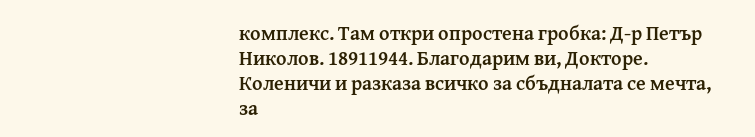комплекс. Там откри опростена гробка: Д-р Петър Николов. 18911944. Благодарим ви, Докторе.
Коленичи и разказа всичко за сбъдналата се мечта, за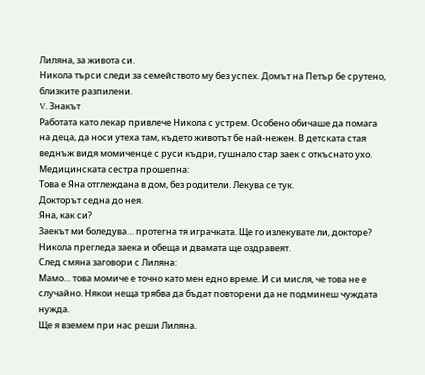Лиляна, за живота си.
Никола търси следи за семейството му без успех. Домът на Петър бе срутено, близките разпилени.
V. Знакът
Работата като лекар привлече Никола с устрем. Особено обичаше да помага на деца, да носи утеха там, където животът бе най-нежен. В детската стая веднъж видя момиченце с руси къдри, гушнало стар заек с откъснато ухо. Медицинската сестра прошепна:
Това е Яна отглеждана в дом, без родители. Лекува се тук.
Докторът седна до нея.
Яна, как си?
Заекът ми боледува… протегна тя играчката. Ще го излекувате ли, докторе?
Никола прегледа заека и обеща и двамата ще оздравеят.
След смяна заговори с Лиляна:
Мамо… това момиче е точно като мен едно време. И си мисля, че това не е случайно. Някои неща трябва да бъдат повторени да не подминеш чуждата нужда.
Ще я вземем при нас реши Лиляна.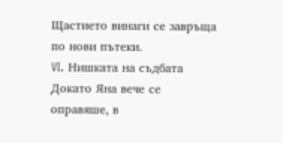Щастието винаги се завръща по нови пътеки.
VI. Нишката на съдбата
Докато Яна вече се оправяше, в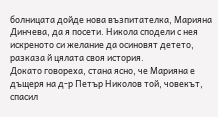болницата дойде нова възпитателка, Марияна Динчева, да я посети. Никола сподели с нея искреното си желание да осиновят детето, разказа й цялата своя история.
Докато говореха, стана ясно, че Марияна е дъщеря на д-р Петър Николов той, човекът, спасил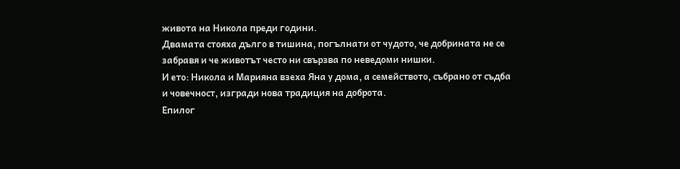живота на Никола преди години.
Двамата стояха дълго в тишина, погълнати от чудото, че добрината не се забравя и че животът често ни свързва по неведоми нишки.
И ето: Никола и Марияна взеха Яна у дома, а семейството, събрано от съдба и човечност, изгради нова традиция на доброта.
Епилог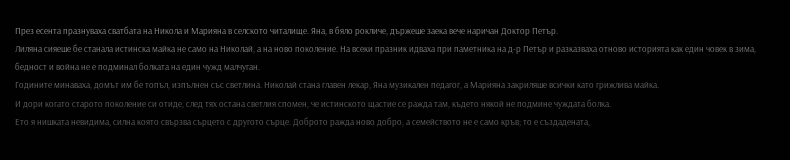През есента празнуваха сватбата на Никола и Марияна в селското читалище. Яна, в бяло рокличе, държеше заека вече наричан Доктор Петър.
Лиляна сияеше бе станала истинска майка не само на Николай, а на ново поколение. На всеки празник идваха при паметника на д-р Петър и разказваха отново историята как един човек в зима, бедност и война не е подминал болката на един чужд малчуган.
Годините минаваха, домът им бе топъл, изпълнен със светлина. Николай стана главен лекар, Яна музикален педагог, а Марияна закриляше всички като грижлива майка.
И дори когато старото поколение си отиде, след тях остана светлия спомен, че истинското щастие се ражда там, където някой не подмине чуждата болка.
Ето я нишката невидима, силна която свързва сърцето с другото сърце. Доброто ражда ново добро, а семейството не е само кръв; то е създадената,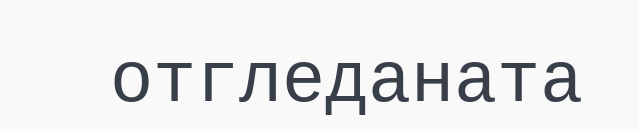отгледаната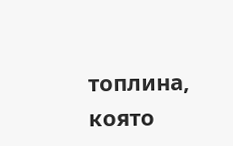топлина, която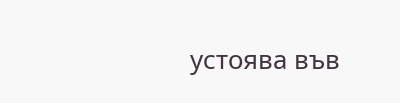устоява във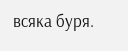всяка буря.